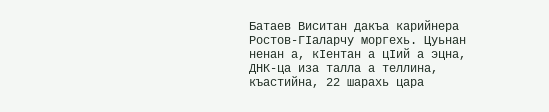Батаев Виситан дакъа карийнера Ростов-ГIаларчу моргехь. Цуьнан ненан а, кIентан а цIий а эцна, ДНК-ца иза талла а теллина, къастийна, 22 шарахь цара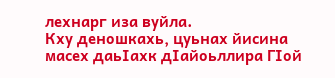лехнарг иза вуйла.
Кху деношкахь, цуьнах йисина масех даьIахк дIайоьллира ГIой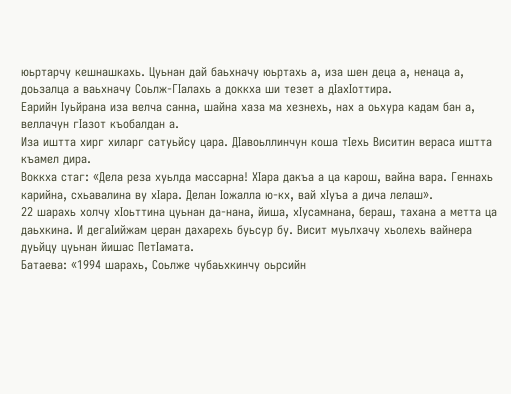юьртарчу кешнашкахь. Цуьнан дай баьхначу юьртахь а, иза шен деца а, ненаца а, доьзалца а ваьхначу Соьлж-ГIалахь а доккха ши тезет а дIахIоттира.
Еарийн Iуьйрана иза велча санна, шайна хаза ма хезнехь, нах а оьхура кадам бан а, веллачун гIазот къобалдан а.
Иза иштта хирг хиларг сатуьйсу цара. ДIавоьллинчун коша тIехь Виситин вераса иштта къамел дира.
Воккха стаг: «Дела реза хуьлда массарна! ХIара дакъа а ца карош, вайна вара. Геннахь карийна, схьавалина ву хIара. Делан Iожалла ю-кх, вай хIуъа а дича лелаш».
22 шарахь холчу хIоьттина цуьнан да-нана, йиша, хIусамнана, бераш, тахана а метта ца даьхкина. И дегаIийжам церан дахарехь буьсур бу. Висит муьлхачу хьолехь вайнера дуьйцу цуьнан йишас ПетIамата.
Батаева: «1994 шарахь, Соьлже чубаьхкинчу оьрсийн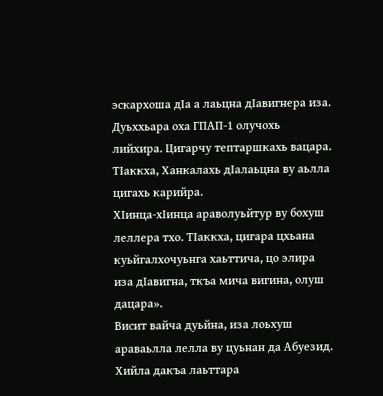эскархоша дIа а лаьцна дIавигнера иза. Дуьххьара оха ГПАП-1 олучохь лийхира. Цигарчу тептаршкахь вацара. ТIаккха, Ханкалахь дIалаьцна ву аьлла цигахь карийра.
ХIинца-хIинца араволуьйтур ву бохуш леллера тхо. ТIаккха, цигара цхьана куьйгалхочуьнга хаьттича, цо элира иза дIавигна, ткъа мича вигина, олуш дацара».
Висит вайча дуьйна, иза лоьхуш араваьлла лелла ву цуьнан да Абуезид. Хийла дакъа лаьттара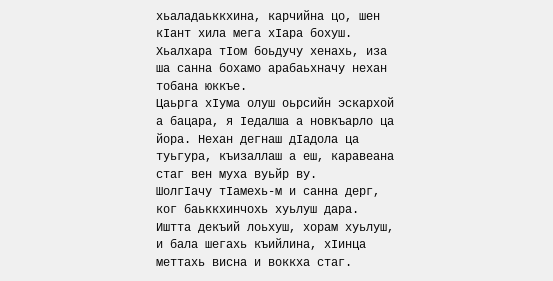хьаладаьккхина, карчийна цо, шен кIант хила мега хIара бохуш.
Хьалхара тIом боьдучу хенахь, иза ша санна бохамо арабаьхначу нехан тобана юккъе.
Цаьрга хIума олуш оьрсийн эскархой а бацара, я Iедалша а новкъарло ца йора. Нехан дегнаш дIадола ца туьгура, къизаллаш а еш, каравеана стаг вен муха вуьйр ву.
ШолгIачу тIамехь-м и санна дерг, ког баьккхинчохь хуьлуш дара. Иштта декъий лоьхуш, хорам хуьлуш, и бала шегахь къийлина, хIинца меттахь висна и воккха стаг.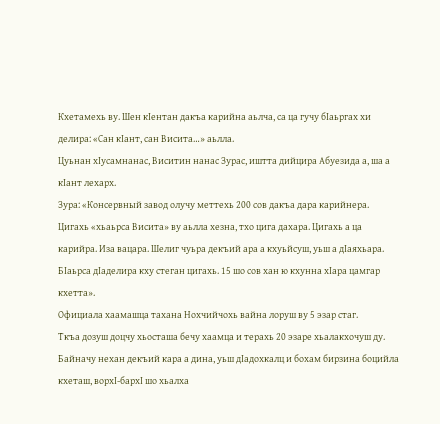Кхетамехь ву. Шен кIентан дакъа карийна аьлча, са ца гучу бIаьргах хи делира: «Сан кIант, сан Висита…» аьлла.
Цуьнан хIусамнанас, Виситин нанас Зурас, иштта дийцира Абуезида а, ша а кIант лехарх.
Зура: «Консервный завод олучу меттехь 200 сов дакъа дара карийнера. Цигахь «хьаьрса Висита» ву аьлла хезна, тхо цига дахара. Цигахь а ца карийра. Иза вацара. Шелиг чуьра декъий ара а кхуьйсуш, уьш а дIаяхьара. БIаьрса дIаделира кху стеган цигахь. 15 шо сов хан ю кхунна хIара цамгар кхетта».
Официала хаамашца тахана Нохчийчохь вайна лоруш ву 5 эзар стаг.
Ткъа дозуш доцчу хьосташа бечу хаамца и терахь 20 эзаре хьалакхочуш ду.
Байначу нехан декъий кара а дина, уьш дIадохкалц и бохам бирзина боцийла кхеташ, ворхI-бархI шо хьалха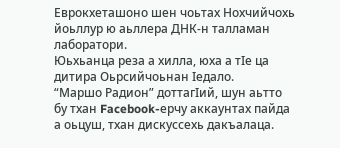Еврокхеташоно шен чоьтах Нохчийчохь йоьллур ю аьллера ДНК-н талламан лаборатори.
Юьхьанца реза а хилла, юха а тIе ца дитира Оьрсийчоьнан Iедало.
“Маршо Радион” доттагIий, шун аьтто бу тхан Facebook-ерчу аккаунтах пайда а оьцуш, тхан дискуссехь дакъалаца.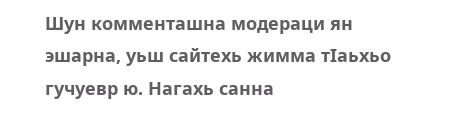Шун комменташна модераци ян эшарна, уьш сайтехь жимма тIаьхьо гучуевр ю. Нагахь санна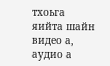тхоьга яийта шайн видео а, аудио а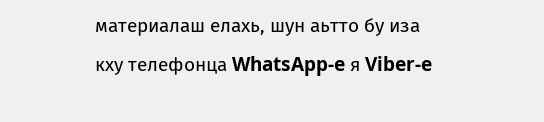материалаш елахь, шун аьтто бу иза кху телефонца WhatsApp-e я Viber-e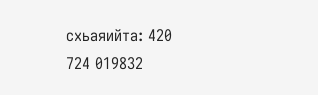схьаяийта: 420 724 019832